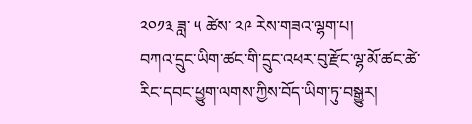༢༠༡༣ ཟླ་ ༥ ཚེས་ ༢༩ རེས་གཟའ་ལྷག་པ།
བཀའ་དྲུང་ཡིག་ཚང་གི་དྲུང་འཕར་བུ་རྫོང་ལྷ་མོ་ཚང་ཚེ་རིང་དབང་ཕྱུག་ལགས་ཀྱིས་བོད་ཡིག་ཏུ་བསྒྱུར།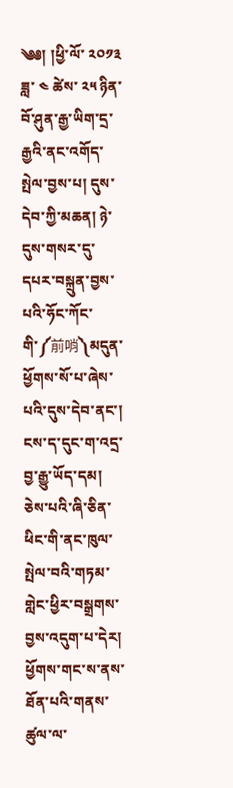༄༅། །ཕྱི་ལོ་ ༢༠༡༣ ཟླ་ ༤ ཚེས་ ༢༥ ཉིན་བོ་ཤུན་རྒྱ་ཡིག་དྲ་རྒྱའི་ནང་འགོད་སྤེལ་བྱས་པ། དུས་དེབ་ཀྱི་མཆན། ཉེ་དུས་གསར་དུ་དཔར་བསྐྲུན་བྱས་པའི་ཧོང་ཀོང་གི་༼前哨༽མདུན་ཕྱོགས་སོ་པ་ཞེས་པའི་དུས་དེབ་ནང་། ངས་ད་དུང་ག་འདྲ་བྱ་རྒྱུ་ཡོད་དམ། ཅེས་པའི་ཞི་ཅིན་ཕིང་གི་ནང་ཁུལ་སྤེལ་བའི་གཏམ་གླེང་ཕྱིར་བསྒྲགས་བྱས་འདུག་པ་དེར། ཕྱོགས་གང་ས་ནས་ཐོན་པའི་གནས་ཚུལ་ལ་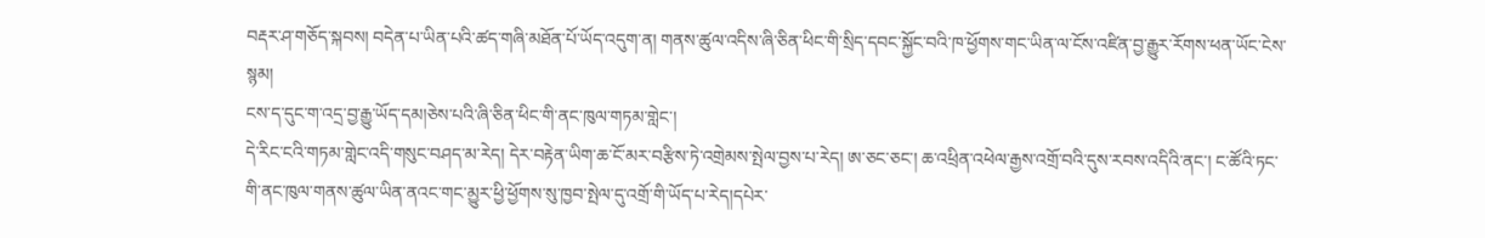བརྡར་ཤ་གཅོད་སྐབས། བདེན་པ་ཡིན་པའི་ཚད་གཞི་མཐོན་པོ་ཡོད་འདུག་ན། གནས་ཚུལ་འདིས་ཞི་ཅིན་ཕིང་གི་སྲིད་དབང་སྐྱོང་བའི་ཁ་ཕྱོགས་གང་ཡིན་ལ་ངོས་འཛིན་བྱ་རྒྱུར་རོགས་ཕན་ཡོང་ངེས་སྙམ།
ངས་ད་དུང་ག་འདྲ་བྱ་རྒྱུ་ཡོད་དམ།ཅེས་པའི་ཞི་ཅིན་ཕིང་གི་ནང་ཁུལ་གཏམ་གླེང་།
དེ་རིང་ངའི་གཏམ་གླེང་འདི་གསུང་བཤད་མ་རེད། དེར་བརྟེན་ཡིག་ཆ་ངོ་མར་བརྩིས་ཏེ་འགྲེམས་སྤེལ་བྱས་པ་རེད། ཨ་ཅང་ཅང་། ཆ་འཕྲིན་འཕེལ་རྒྱས་འགྲོ་བའི་དུས་རབས་འདིའི་ནང་། ང་ཚོའི་ཏང་གི་ནང་ཁུལ་གནས་ཚུལ་ཡིན་ནའང་གང་མྱུར་ཕྱི་ཕྱོགས་སུ་ཁྱབ་སྤེལ་དུ་འགྲོ་གི་ཡོད་པ་རེད།དཔེར་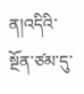ན།འདིའི་སྔོན་ཙམ་དུ་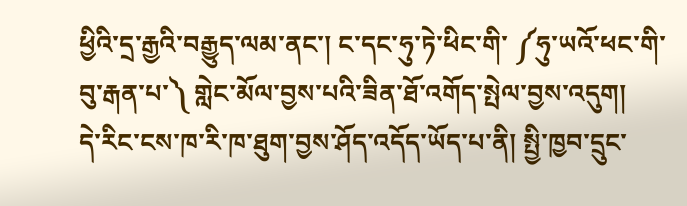ཕྱིའི་དྲ་རྒྱའི་བརྒྱུད་ལམ་ནང་། ང་དང་ཧུ་ཏེ་ཕིང་གི་ ༼ཧུ་ཡའོ་ཕང་གི་བུ་རྒན་པ་༽ གླེང་མོལ་བྱས་པའི་ཟིན་ཐོ་འགོད་སྤེལ་བྱས་འདུག།
དེ་རིང་ངས་ཁ་རི་ཁ་ཐུག་བྱས་ཤོད་འདོད་ཡོད་པ་ནི། སྤྱི་ཁྱབ་དྲུང་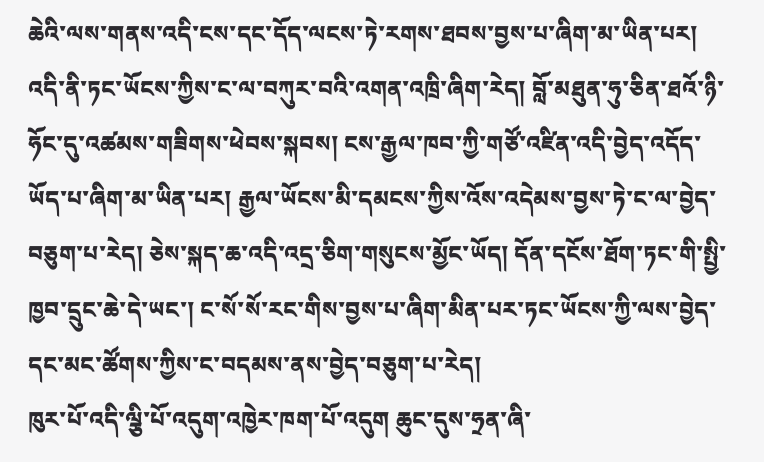ཆེའི་ལས་གནས་འདི་ངས་དང་དོད་ལངས་ཏེ་རགས་ཐབས་བྱས་པ་ཞིག་མ་ཡིན་པར། འདི་ནི་ཏང་ཡོངས་ཀྱིས་ང་ལ་བཀུར་བའི་འགན་འཁྲི་ཞིག་རེད། བློ་མཐུན་ཧུ་ཅིན་ཐའོ་ཉི་ཧོང་དུ་འཚམས་གཟིགས་ཕེབས་སྐབས། ངས་རྒྱལ་ཁབ་ཀྱི་གཙོ་འཛིན་འདི་བྱེད་འདོད་ཡོད་པ་ཞིག་མ་ཡིན་པར། རྒྱལ་ཡོངས་མི་དམངས་ཀྱིས་འོས་འདེམས་བྱས་ཏེ་ང་ལ་བྱེད་བཅུག་པ་རེད། ཅེས་སྐད་ཆ་འདི་འདྲ་ཅིག་གསུངས་མྱོང་ཡོད། དོན་དངོས་ཐོག་ཏང་གི་སྤྱི་ཁྱབ་དྲུང་ཆེ་དེ་ཡང་། ང་སོ་སོ་རང་གིས་བྱས་པ་ཞིག་མིན་པར་ཏང་ཡོངས་ཀྱི་ལས་བྱེད་དང་མང་ཚོགས་ཀྱིས་ང་བདམས་ནས་བྱེད་བཅུག་པ་རེད།
ཁུར་པོ་འདི་ལྕི་པོ་འདུག་འཁྱེར་ཁག་པོ་འདུག ཆུང་དུས་ཧྲན་ཞི་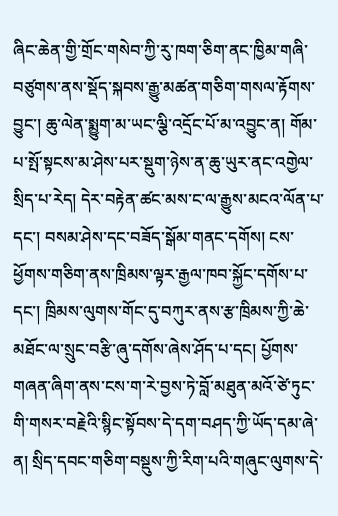ཞིང་ཆེན་གྱི་གྲོང་གསེབ་ཀྱི་རུ་ཁག་ཅིག་ནང་ཁྱིམ་གཞི་བཙུགས་ནས་སྡོད་སྐབས་རྒྱུ་མཚན་གཅིག་གསལ་རྟོགས་བྱུང་། ཆུ་ལེན་སྨྱུག་མ་ཡང་ལྕི་འདྲོང་པོ་མ་འབྱུང་ན། གོམ་པ་སྤོ་སྟངས་མ་ཤེས་པར་སྡུག་ཉེས་ན་ཆུ་ཡུར་ནང་འགྱེལ་སྲིད་པ་རེད། དེར་བརྟེན་ཚང་མས་ང་ལ་རྒྱུས་མངའ་ལོན་པ་དང་། བསམ་ཤེས་དང་བཟོད་སྒོམ་གནང་དགོས། ངས་ཕྱོགས་གཅིག་ནས་ཁྲིམས་ལྟར་རྒྱལ་ཁབ་སྐྱོང་དགོས་པ་དང་། ཁྲིམས་ལུགས་གོང་དུ་བཀུར་ནས་རྩ་ཁྲིམས་ཀྱི་ཆེ་མཐོང་ལ་སྲུང་བརྩི་ཞུ་དགོས་ཞེས་ཤོད་པ་དང། པྱོགས་གཞན་ཞིག་ནས་ངས་ག་རེ་བྱས་ཏེ་བློ་མཐུན་མའོ་ཙེ་ཏུང་གི་གསར་བརྗེའི་སྙིང་སྟོབས་དེ་དག་བཤད་ཀྱི་ཡོད་དམ་ཞེ་ན། སྲིད་དབང་གཅིག་བསྡུས་ཀྱི་རིག་པའི་གཞུང་ལུགས་དེ་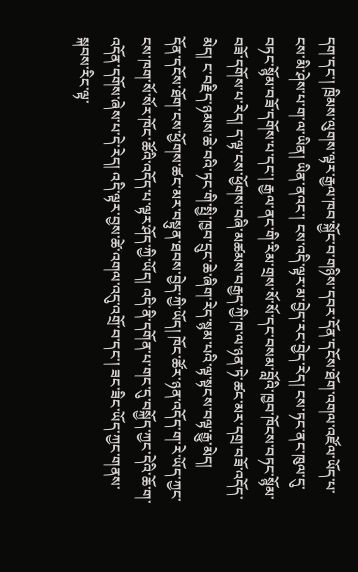དག་དང་། ཁྲིམས་ལུགས་ལྟར་རྒྱལ་ཁབ་སྐྱོང་བ་གཉིས་དབར་དོན་དངོས་ཐོག་འགལ་འཛོལ་ཡོད་པ་ངས་མི་ཤེས་པ་ག་ལ་ཡིན། ཡིན་ནའང་། ངས་འདི་ལྟར་མ་བྱེད་རང་བྱེད་རེད། ངས་ཏང་ནང་ཁུལ་དུ་བཏང་སྙོམ་བཟོ་དགོས་པ་དང་། རྒྱལ་ནང་གི་རིམ་གྲས་སོ་སོ་དང་བསམ་བློའི་ཁྱབ་ཁོངས་བཏང་སྙོམ་བཟོ་དགོས་པ་རེད། ད་ལྟ་ངས་ཕྱོགས་བཞི་མཚམས་བརྒྱད་ཀྱི་ཁ་ལ་ཉན་ཏེ་ཚང་མར་དགྲ་བཟོ་འདོད་མེད། ང་བརྗིད་ཉམས་ཆེ་བའི་ཏང་གི་སྤྱི་ཁྱབ་དྲུང་ཆེ་ཞིག་རེད་སྙམ་པའི་ལྟ་སྟངས་བལྟ་རྒྱུ་མེད།
དོན་དངོས་ཐོག་ངས་ཕྱོགས་ཚང་མར་བསྟུན་ཐབས་བྱེད་ཀྱི་ཡོད། ཁོང་ཚོར་ཉན་འདོད་ག་རེ་ཡོད་ཀྱང་ངས་ཁག་སོ་སོར་ཁོང་ཚོའི་འདོད་པ་ལྟར་ཤོད་ཀྱི་ཡོད། འདི་ནི་དགོན་པ་གང་དུ་བསྐྱོད་ཀྱང་དེའི་ཆོ་ག་འདོན་དགོས་ཞེས་པ་དེ་རེད། འདི་ལྟར་བྱས་ཚེ་འགལ་འདུ་འགྲོ་བ་དང་། ཟང་ཟིང་ཡོད་ཀྱང་གནས་སྐབས་རིང་ལྟ་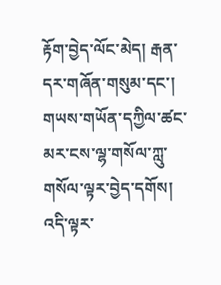རྟོག་བྱེད་ལོང་མེད། རྒན་དར་གཞོན་གསུམ་དང་། གཡས་གཡོན་དཀྱིལ་ཚང་མར་ངས་ལྷ་གསོལ་ཀླུ་གསོལ་ལྟར་བྱེད་དགོས། འདི་ལྟར་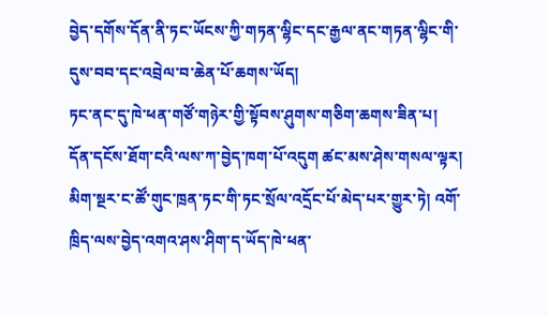བྱེད་དགོས་དོན་ནི་ཏང་ཡོངས་ཀྱི་གཏན་ལྷིང་དང་རྒྱལ་ནང་གཏན་ལྷིང་གི་དུས་བབ་དང་འབྲེལ་བ་ཆེན་པོ་ཆགས་ཡོད།
ཏང་ནང་དུ་ཁེ་ཕན་གཙོ་གཉེར་གྱི་སྟོབས་ཤུགས་གཅིག་ཆགས་ཟིན་པ།
དོན་དངོས་ཐོག་ངའི་ལས་ཀ་བྱེད་ཁག་པོ་འདུག ཚང་མས་ཤེས་གསལ་ལྟར། མིག་སྔར་ང་ཚོ་གུང་ཁྲན་ཏང་གི་ཏང་སྲོལ་འདྲོང་པོ་མེད་པར་གྱུར་ཏེ། འགོ་ཁྲིད་ལས་བྱེད་འགའ་ཤས་ཤིག་ད་ཡོད་ཁེ་ཕན་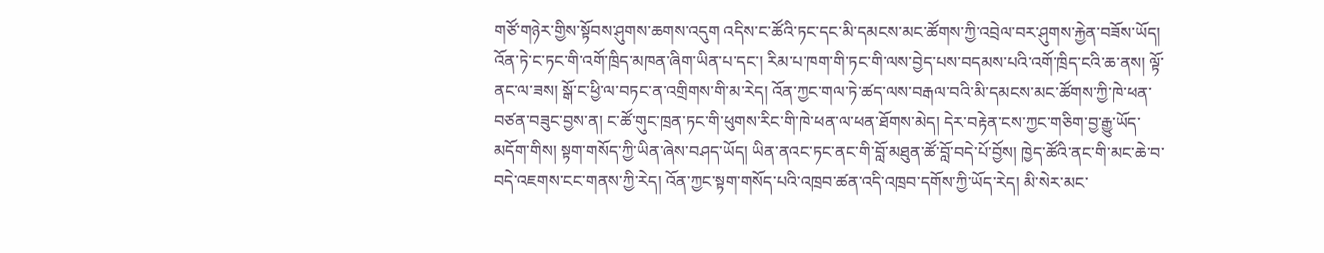གཙོ་གཉེར་གྱིས་སྟོབས་ཤུགས་ཆགས་འདུག འདིས་ང་ཚོའི་ཏང་དང་མི་དམངས་མང་ཚོགས་ཀྱི་འབྲེལ་བར་ཤུགས་རྐྱེན་བཟོས་ཡོད། འོན་ཏེ་ང་ཏང་གི་འགོ་ཁྲིད་མཁན་ཞིག་ཡིན་པ་དང་། རིམ་པ་ཁག་གི་ཏང་གི་ལས་བྱེད་པས་བདམས་པའི་འགོ་ཁྲིད་ངའི་ཆ་ནས། ལྟོ་ནང་ལ་ཟས། སྒོ་ང་ཕྱི་ལ་བཏང་ན་འགྲིགས་གི་མ་རེད། འོན་ཀྱང་གལ་ཏེ་ཚད་ལས་བརྒལ་བའི་མི་དམངས་མང་ཚོགས་ཀྱི་ཁེ་ཕན་བཙན་བཟུང་བྱས་ན། ང་ཚོ་གུང་ཁྲན་ཏང་གི་ཕུགས་རིང་གི་ཁེ་ཕན་ལ་ཕན་ཐོགས་མེད། དེར་བརྟེན་ངས་ཀྱང་གཅིག་བྱ་རྒྱུ་ཡོད་མདོག་གིས། སྟག་གསོད་ཀྱི་ཡིན་ཞེས་བཤད་ཡོད། ཡིན་ནའང་ཏང་ནང་གི་བློ་མཐུན་ཚོ་བློ་བདེ་པོ་བྱོས། ཁྱེད་ཚོའི་ནང་གི་མང་ཆེ་བ་བདེ་འཇགས་ངང་གནས་ཀྱི་རེད། འོན་ཀྱང་སྟག་གསོད་པའི་འཁྲབ་ཚན་འདི་འཁྲབ་དགོས་ཀྱི་ཡོད་རེད། མི་སེར་མང་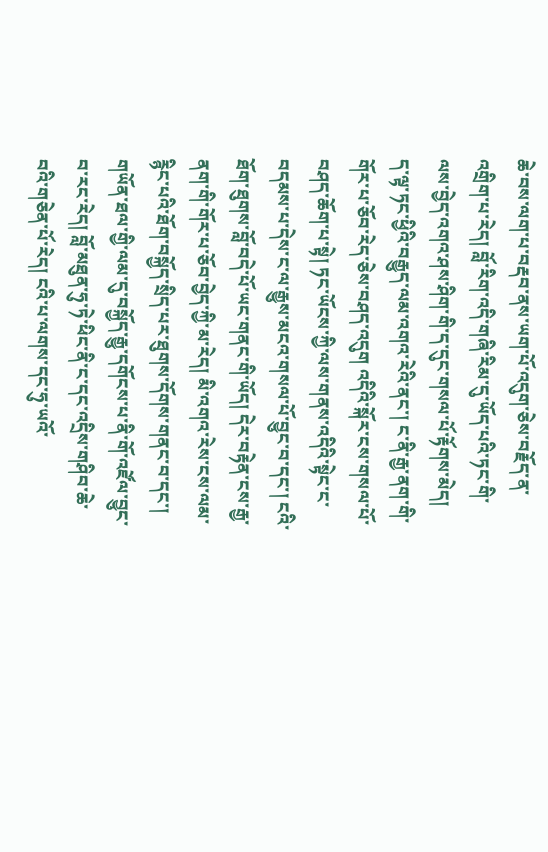ཆེ་བས་ལག་པ་བརྡབ་ནས་ཡག་པོ་འདུག་ཅེས་བརྗོད་ན་འགྲིག་པ་རེད། བློ་རིག་འདི་གཞི་རིམ་དུ་ཡོད་པའི་ཏང་གི་ལས་བྱེད་འགའ་ཤས་ཤིག་གི་ད་དུང་གསལ་པོ་རྟོགས་མེད།
ད་ལྟ་ཏང་ཕྱིའི་བརྒྱུད་ལམ་འགའ་རེའི་ནང་། ང་ནི་རྒྱ་ནག་གི་གོར་པ་ཅོབ་རེད་ཅེས་བཤད་འདུག འདིའི་སྐོར་ངས་གསལ་པོ་བཤད་ཆོག་པ་སྟེ། ཏང་ཡོངས་ཀྱི་ལས་གནས་འདིའི་སྟེང་ང་བདམས་པ་དེས་ང་ལ་རྒྱུས་མངའ་གསལ་པོ་བྱུང་བ་དང་། ངའི་ཐོག་ཐུགས་བློ་བདེ་པོ་ཡང་གནང་གི་ཡོད། དེར་བརྟེན་ངས་རྒྱ་ནག་གི་གོར་པ་ཅོབ་བྱེད་ཀྱི་མ་རེད། མི་འགའ་རེས་ངས་ལམ་རྙིང་པའི་ཐོག་བསྐྱོད་སྲིད་པར་ཐུགས་དོགས་གནང་བ་དང་། གཡོན་ཐལ་གྱི་ལམ་དུ་བསྐྱོད་རྒྱུ་དགོངས་པ་ནི་གོ་འཛོལ་བྱུང་བ་རང་རེད། བློ་མཐུན་ཧུ་ཏེ་ཕིང་ནི་ང་དང་འདྲིས་གཤིབ་ཆེ་བའི་གཅེན་པོ་རེད། ངའི་པ་ལགས་དང་ཧུ་ཡའོ་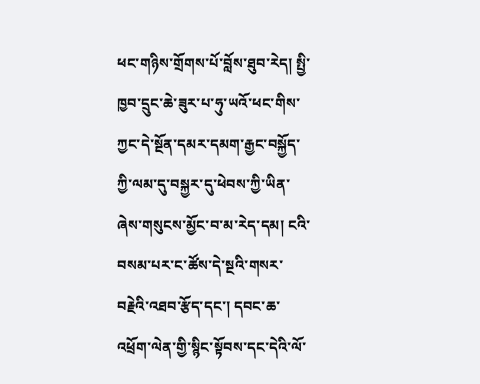ཕང་གཉིས་གྲོགས་པོ་བློས་ཐུབ་རེད། སྤྱི་ཁྱབ་དྲུང་ཆེ་ཟུར་པ་ཧུ་ཡའོ་ཕང་གིས་ཀྱང་དེ་སྔོན་དམར་དམག་རྒྱང་བསྐྱོད་ཀྱི་ལམ་དུ་བསྐྱར་དུ་ཕེབས་ཀྱི་ཡིན་ཞེས་གསུངས་མྱོང་བ་མ་རེད་དམ། ངའི་བསམ་པར་ང་ཚོས་དེ་སྔའི་གསར་བརྗེའི་འཐབ་རྩོད་དང་། དབང་ཆ་འཕྲོག་ལེན་གྱི་སྙིང་སྟོབས་དང་དེའི་ལོ་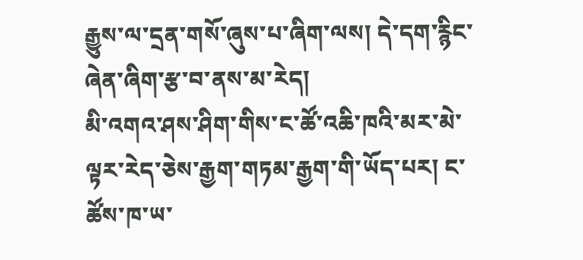རྒྱུས་ལ་དྲན་གསོ་ཞུས་པ་ཞིག་ལས། དེ་དག་རྙིང་ཞེན་ཞིག་རྩ་བ་ནས་མ་རེད།
མི་འགའ་ཤས་ཤིག་གིས་ང་ཚོ་འཆི་ཁའི་མར་མེ་ལྟར་རེད་ཅེས་རྒྱག་གཏམ་རྒྱག་གི་ཡོད་པར། ང་ཚོས་ཁ་ཡ་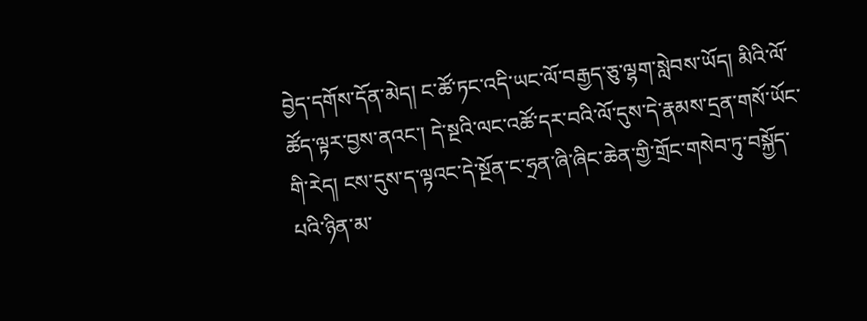བྱེད་དགོས་དོན་མེད། ང་ཚོ་ཏང་འདི་ཡང་ལོ་བརྒྱད་ཅུ་ལྷག་སླེབས་ཡོད། མིའི་ལོ་ཚོད་ལྟར་བྱས་ནའང་། དེ་སྔའི་ལང་འཚོ་དར་བའི་ལོ་དུས་དེ་རྣམས་དྲན་གསོ་ཡོང་གི་རེད། ངས་དུས་ད་ལྟའང་དེ་སྔོན་ང་ཧྲན་ཞི་ཞིང་ཆེན་གྱི་གྲོང་གསེབ་ཏུ་བསྐྱོད་པའི་ཉིན་མ་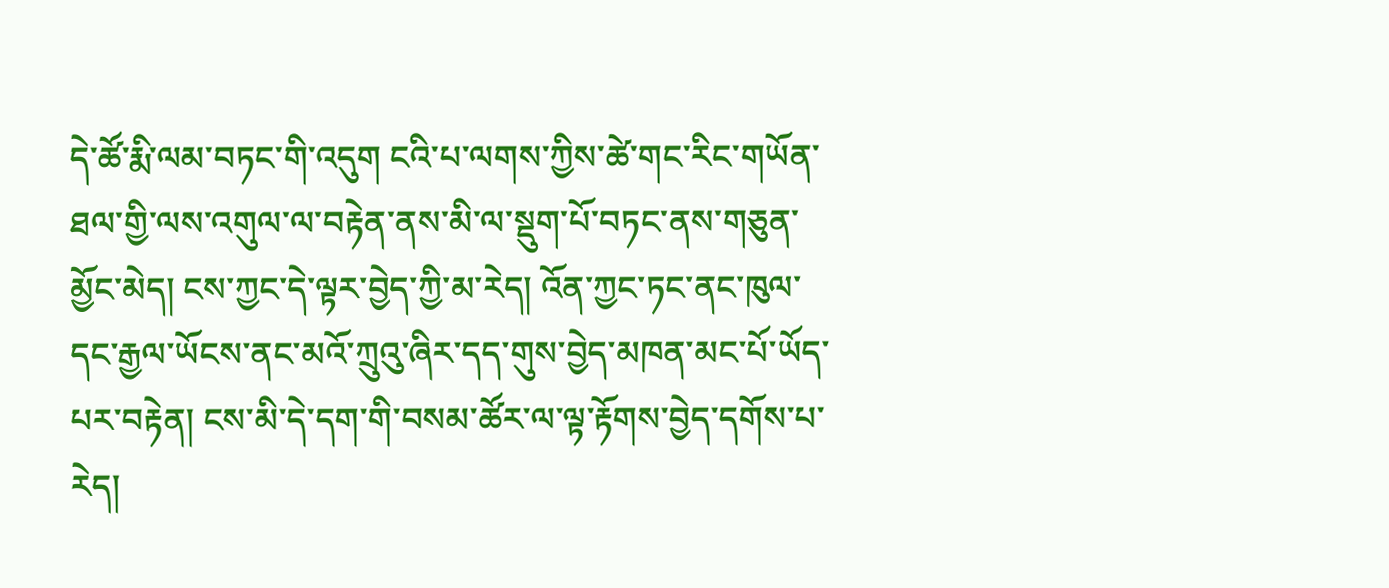དེ་ཚོ་རྨི་ལམ་བཏང་གི་འདུག ངའི་པ་ལགས་ཀྱིས་ཚེ་གང་རིང་གཡོན་ཐལ་གྱི་ལས་འགུལ་ལ་བརྟེན་ནས་མི་ལ་སྡུག་པོ་བཏང་ནས་གཅུན་མྱོང་མེད། ངས་ཀྱང་དེ་ལྟར་བྱེད་ཀྱི་མ་རེད། འོན་ཀྱང་ཏང་ནང་ཁུལ་དང་རྒྱལ་ཡོངས་ནང་མའོ་ཀྲུའུ་ཞིར་དད་གུས་བྱེད་མཁན་མང་པོ་ཡོད་པར་བརྟེན། ངས་མི་དེ་དག་གི་བསམ་ཚོར་ལ་ལྟ་རྟོགས་བྱེད་དགོས་པ་རེད།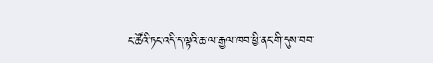ང་ཚོའི་ཏང་འདི་ད་ལྟའི་ཆ་ལ་རྒྱལ་ཁབ་ཕྱི་ནང་གི་དུས་བབ་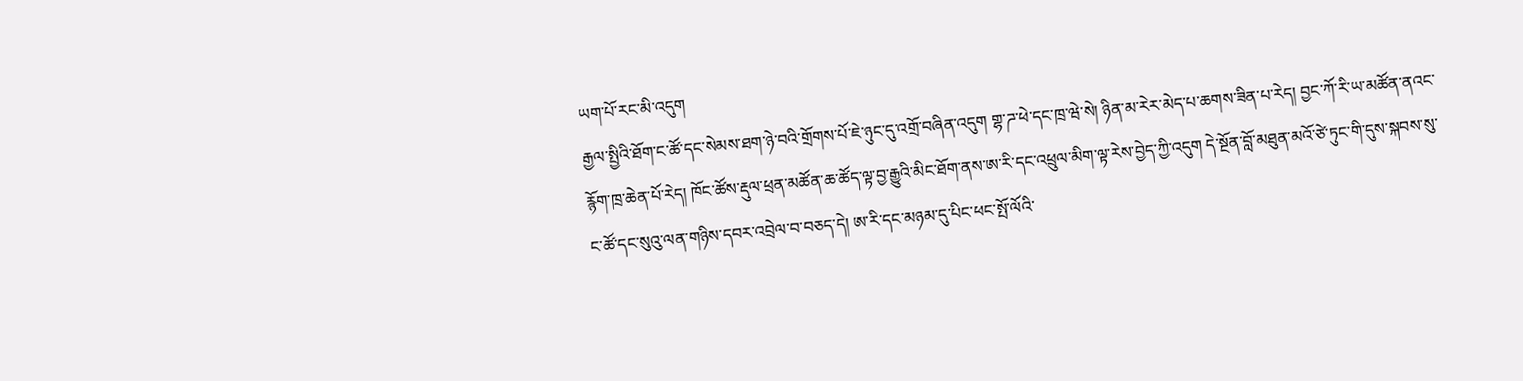ཡག་པོ་རང་མི་འདུག
རྒྱལ་སྤྱིའི་ཐོག་ང་ཚོ་དང་སེམས་ཐག་ཉེ་བའི་གྲོགས་པོ་ཇེ་ཉུང་དུ་འགྲོ་བཞིན་འདུག གྷ་ཌ་ཕེ་དང་ཁྲ་ཝེ་སེ། ཉིན་མ་རེར་མེད་པ་ཆགས་ཟིན་པ་རེད། བྱང་ཀོ་རི་ཡ་མཚོན་ནའང་རྙོག་ཁྲ་ཆེན་པོ་རེད། ཁོང་ཚོས་རྡུལ་ཕྲན་མཚོན་ཆ་ཚོད་ལྟ་བྱ་རྒྱུའི་མིང་ཐོག་ནས་ཨ་རི་དང་འཕྲུལ་མིག་ལྟ་རེས་བྱེད་ཀྱི་འདུག དེ་སྔོན་བློ་མཐུན་མའོ་ཙེ་ཏུང་གི་དུས་སྐབས་སུ་ང་ཚོ་དང་སུའུ་ལན་གཉིས་དབར་འབྲེལ་བ་བཅད་དེ། ཨ་རི་དང་མཉམ་དུ་པིང་ཕང་སྤོ་ལོའི་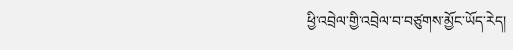ཕྱི་འབྲེལ་གྱི་འབྲེལ་བ་བཙུགས་མྱོང་ཡོད་རེད།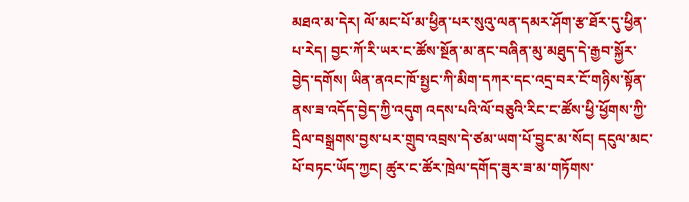མཐའ་མ་དེར། ལོ་མང་པོ་མ་ཕྱིན་པར་སུའུ་ལན་དམར་ཤོག་རྩ་ཐོར་དུ་ཕྱིན་པ་རེད། བྱང་ཀོ་རི་ཡར་ང་ཚོས་སྔོན་མ་ནང་བཞིན་མུ་མཐུད་དེ་རྒྱབ་སྐྱོར་བྱེད་དགོས། ཡིན་ནའང་ཁོ་སྤྱང་ཀི་མིག་དཀར་དང་འདྲ་བར་ངོ་གཉིས་སྟོན་ནས་ཟ་འདོད་བྱེད་ཀྱི་འདུག འདས་པའི་ལོ་བཅུའི་རིང་ང་ཚོས་ཕྱི་ཕྱོགས་ཀྱི་དྲིལ་བསྒྲགས་བྱས་པར་གྲུབ་འབྲས་དེ་ཙམ་ཡག་པོ་བྱུང་མ་སོང། དངུལ་མང་པོ་བཏང་ཡོད་ཀྱང། ཚུར་ང་ཚོར་ཁྲེལ་དགོད་ཟུར་ཟ་མ་གཏོགས་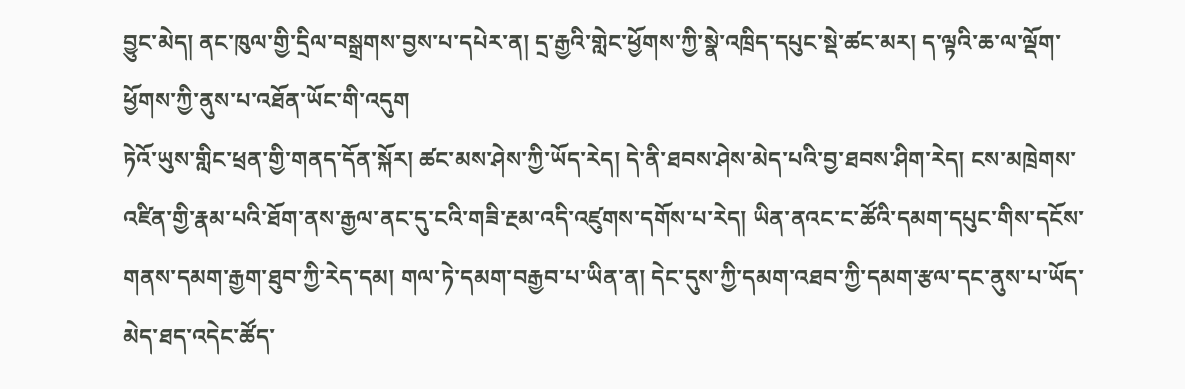བྱུང་མེད། ནང་ཁུལ་གྱི་དྲིལ་བསྒྲགས་བྱས་པ་དཔེར་ན། དྲ་རྒྱའི་གླེང་ཕྱོགས་ཀྱི་སྣེ་འཁྲིད་དཔུང་སྡེ་ཚང་མར། ད་ལྟའི་ཆ་ལ་ལྡོག་ཕྱོགས་ཀྱི་ནུས་པ་འཐོན་ཡོང་གི་འདུག
ཏེའོ་ཡུས་གླིང་ཕྲན་གྱི་གནད་དོན་སྐོར། ཚང་མས་ཤེས་ཀྱི་ཡོད་རེད། དེ་ནི་ཐབས་ཤེས་མེད་པའི་བྱ་ཐབས་ཤིག་རེད། ངས་མཁྲེགས་འཛིན་གྱི་རྣམ་པའི་ཐོག་ནས་རྒྱལ་ནང་དུ་ངའི་གཟི་རྔམ་འདི་འཛུགས་དགོས་པ་རེད། ཡིན་ནའང་ང་ཚོའི་དམག་དཔུང་གིས་དངོས་གནས་དམག་རྒྱག་ཐུབ་ཀྱི་རེད་དམ། གལ་ཏེ་དམག་བརྒྱབ་པ་ཡིན་ན། དེང་དུས་ཀྱི་དམག་འཐབ་ཀྱི་དམག་རྩལ་དང་ནུས་པ་ཡོད་མེད་ཐད་འདེང་ཚོད་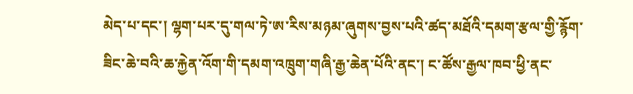མེད་པ་དང་། ལྷག་པར་དུ་གལ་ཏེ་ཨ་རིས་མཉམ་ཞུགས་བྱས་པའི་ཚད་མཐོའི་དམག་རྩལ་གྱི་རྙོག་ཟིང་ཆེ་བའི་ཆ་རྐྱེན་འོག་གི་དམག་འཁྲུག་གཞི་རྒྱ་ཆེན་པོའི་ནང་། ང་ཚོས་རྒྱལ་ཁབ་ཕྱི་ནང་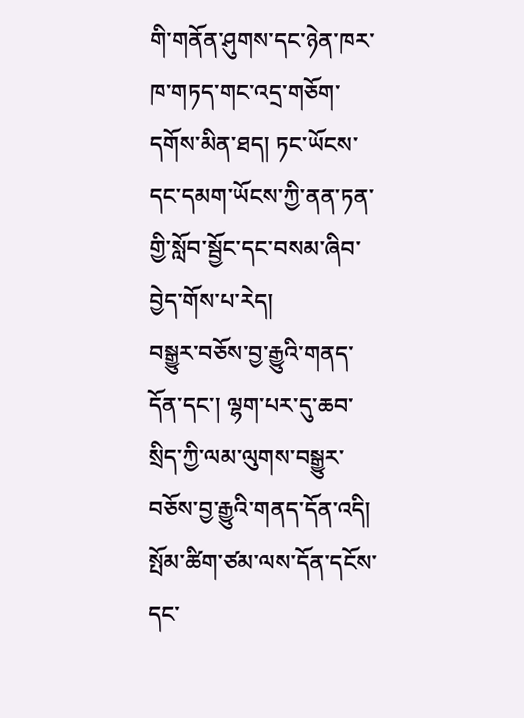གི་གནོན་ཤུགས་དང་ཉེན་ཁར་ཁ་གཏད་གང་འདྲ་གཅོག་དགོས་མིན་ཐད། ཏང་ཡོངས་དང་དམག་ཡོངས་ཀྱི་ནན་ཏན་གྱི་སློབ་སྦྱོང་དང་བསམ་ཞིབ་བྱེད་གོས་པ་རེད།
བསྒྱུར་བཅོས་བྱ་རྒྱུའི་གནད་དོན་དང་། ལྷག་པར་དུ་ཆབ་སྲིད་ཀྱི་ལམ་ལུགས་བསྒྱུར་བཅོས་བྱ་རྒྱུའི་གནད་དོན་འདི། སྤོམ་ཚིག་ཙམ་ལས་དོན་དངོས་དང་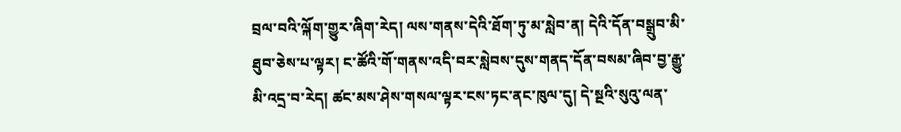བྲལ་བའི་ལྐོག་གྱུར་ཞིག་རེད། ལས་གནས་དེའི་ཐོག་ཏུ་མ་སླེབ་ན། དེའི་དོན་བསྒྲུབ་མི་ཐུབ་ཅེས་པ་ལྟར། ང་ཚོའི་གོ་གནས་འདི་བར་སླེབས་དུས་གནད་དོན་བསམ་ཞིབ་བྱ་རྒྱུ་མི་འདྲ་བ་རེད། ཚང་མས་ཤེས་གསལ་ལྟར་ངས་ཏང་ནང་ཁུལ་དུ། དེ་སྔའི་སུའུ་ལན་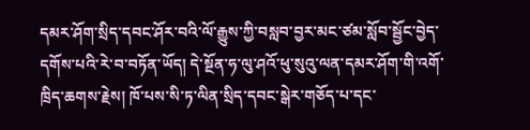དམར་ཤོག་སྲིད་དབང་ཤོར་བའི་ལོ་རྒྱུས་ཀྱི་བསླབ་བྱར་མང་ཙམ་སློབ་སྦྱོང་བྱེད་དགོས་པའི་རེ་བ་བཏོན་ཡོད། དེ་སྔོན་ཧ་ལུ་ཤའོ་ཕུ་སུའུ་ལན་དམར་ཤོག་གི་འགོ་ཁྲིད་ཆགས་རྗེས། ཁོ་པས་སི་ཏ་ལིན་སྲིད་དབང་སྒེར་གཅོད་པ་དང་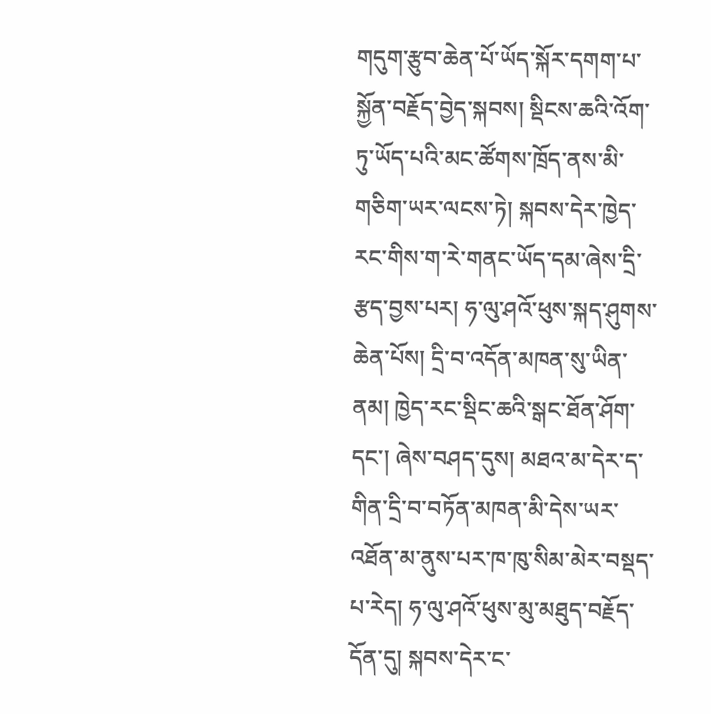གདུག་རྩུབ་ཆེན་པོ་ཡོད་སྐོར་དགག་པ་སྐྱོན་བརྗོད་བྱེད་སྐབས། སྡིངས་ཆའི་འོག་ཏུ་ཡོད་པའི་མང་ཚོགས་ཁྲོད་ནས་མི་གཅིག་ཡར་ལངས་ཏེ། སྐབས་དེར་ཁྱེད་རང་གིས་ག་རེ་གནང་ཡོད་དམ་ཞེས་དྲི་རྩད་བྱས་པར། ཧ་ལུ་ཤའོ་ཕུས་སྐད་ཤུགས་ཆེན་པོས། དྲི་བ་འདོན་མཁན་སུ་ཡིན་ནམ། ཁྱེད་རང་སྡིང་ཆའི་སྒང་ཐོན་ཤོག་དང་། ཞེས་བཤད་དུས། མཐའ་མ་དེར་ད་གིན་དྲི་བ་བཏོན་མཁན་མི་དེས་ཡར་འཐོན་མ་ནུས་པར་ཁ་ཁུ་སིམ་མེར་བསྡད་པ་རེད། ཧ་ལུ་ཤའོ་ཕུས་མུ་མཐུད་བརྗོད་དོན་དུ། སྐབས་དེར་ང་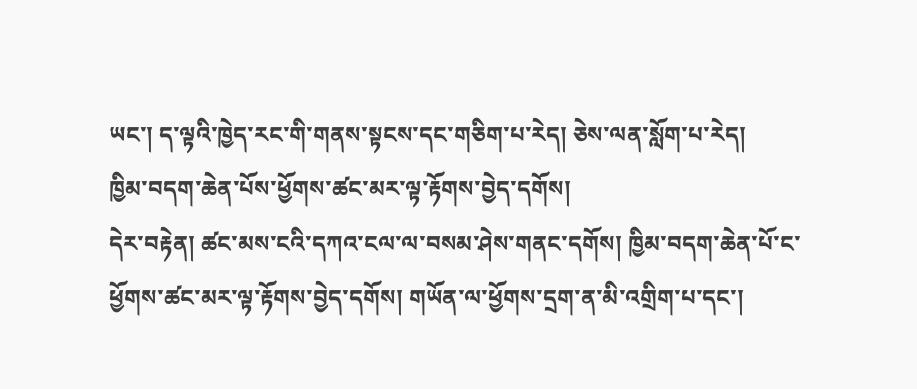ཡང་། ད་ལྟའི་ཁྱེད་རང་གི་གནས་སྟངས་དང་གཅིག་པ་རེད། ཅེས་ལན་སློག་པ་རེད།
ཁྱིམ་བདག་ཆེན་པོས་ཕྱོགས་ཚང་མར་ལྟ་རྟོགས་བྱེད་དགོས།
དེར་བརྟེན། ཚང་མས་ངའི་དཀའ་ངལ་ལ་བསམ་ཤེས་གནང་དགོས། ཁྱིམ་བདག་ཆེན་པོ་ང་ཕྱོགས་ཚང་མར་ལྟ་རྟོགས་བྱེད་དགོས། གཡོན་ལ་ཕྱོགས་དྲག་ན་མི་འགྲིག་པ་དང་།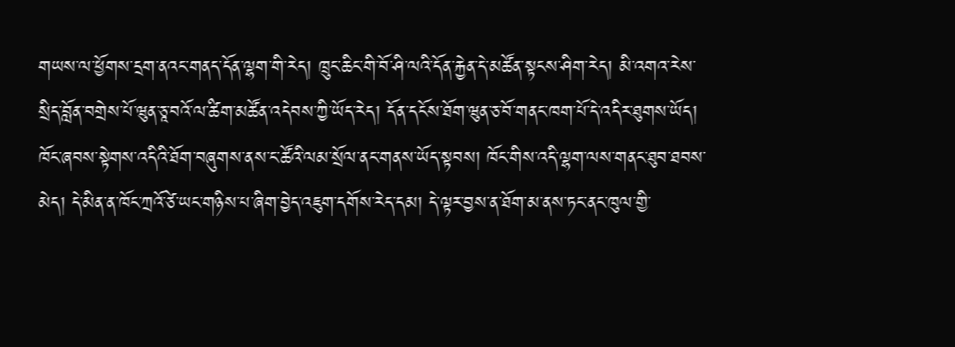གཡས་ལ་ཕྱོགས་དྲག་ནའང་གནད་དོན་ལྷག་གི་རེད། ཁྲུང་ཆིང་གི་བོ་ཤི་ལའི་དོན་རྐྱེན་དེ་མཚོན་སྟངས་ཤིག་རེད། མི་འགའ་རེས་སྲིད་བློན་བགྲེས་པོ་ཝུན་ཅཱ་བའོ་ལ་ཚིག་མཚོན་འདེབས་ཀྱི་ཡོད་རེད། དོན་དངོས་ཐོག་ཝུན་ཅ་བོ་གནང་ཁག་པོ་དེ་འདིར་ཐུགས་ཡོད། ཁོང་ཞབས་སྟེགས་འདིའི་ཐོག་བཞུགས་ནས་ང་ཚོའི་ལམ་སྲོལ་ནང་གནས་ཡོད་སྟབས། ཁོང་གིས་འདི་ལྷག་ལས་གནང་ཐུབ་ཐབས་མེད། དེ་མིན་ན་ཁོང་ཀྲའོ་ཙེ་ཡང་གཉིས་པ་ཞིག་བྱེད་འཇུག་དགོས་རེད་དམ། དེ་ལྟར་བྱས་ན་ཐོག་མ་ནས་ཏང་ནང་ཁུལ་གྱི་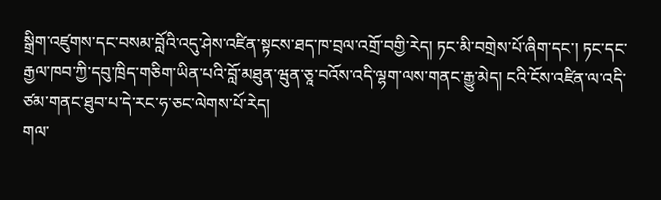སྒྲིག་འཛུགས་དང་བསམ་བློའི་འདུ་ཤེས་འཛིན་སྟངས་ཐད་ཁ་བྲལ་འགྲོ་བགྱི་རེད། ཏང་མི་བགྲེས་པོ་ཞིག་དང་། ཏང་དང་རྒྱལ་ཁབ་ཀྱི་དབུ་ཁྲིད་གཅིག་ཡིན་པའི་བློ་མཐུན་ཝུན་ཅཱ་བའོས་འདི་ལྷག་ལས་གནང་རྒྱུ་མེད། ངའི་ངོས་འཛིན་ལ་འདི་ཙམ་གནང་ཐུབ་པ་དེ་རང་ཧ་ཅང་ལེགས་པོ་རེད།
གལ་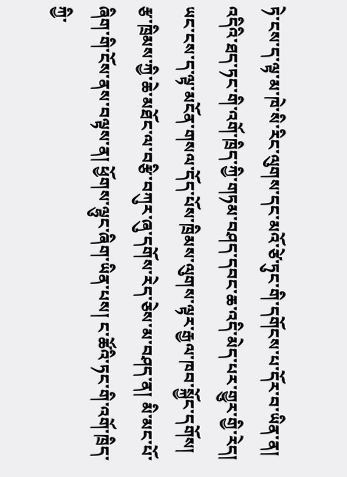ཏེ་ངས་ད་ལྟ་མ་ཁེ་སི་རིང་ལུགས་དང་མའོ་ཙེ་ཏུང་གི་དགོངས་པ་དོར་བ་ཡིན་ན། འདིའི་ཐད་ཏང་གི་འགོ་ཁྲིད་ཀྱི་གཏམ་བཤད་དབང་ཆ་འདི་མེད་པར་གྱུར་གྱི་རེད། ཡང་ངས་ད་ལྟ་མངོན་གསལ་དོད་པོས་ཁྲིམས་ལུགས་ལྟར་རྒྱལ་ཁབ་སྐྱོང་དགོས། རྩ་ཁྲིམས་ཀྱི་ཆེ་མཐོང་ལ་བརྩི་བཀུར་ཞུ་དགོས་རེད་ཅེས་མ་བཤད་ན། མི་མང་པོ་ཞིག་གི་ངོས་ནས་བལྟས་ན། ཕྱོགས་ལྷུང་ཞིག་ཡིན་པས། ང་ཚོའི་ཏང་གི་འགོ་ཁྲིད་ཀྱི་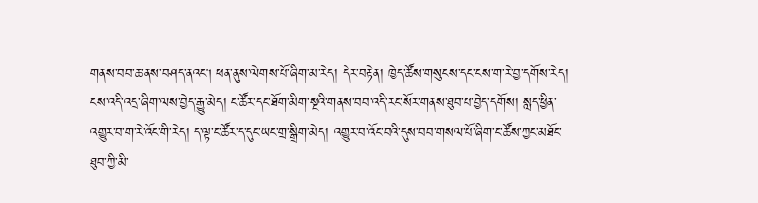གནས་བབ་ཆ་ནས་བཤད་ནའང། ཕན་ནུས་ལེགས་པོ་ཞིག་མ་རེད། དེར་བརྟེན། ཁྱེད་ཚོས་གསུངས་དང་ངས་ག་རེ་བྱ་དགོས་རེད། ངས་འདི་འདྲ་ཞིག་ལས་བྱེད་རྒྱུ་མེད། ང་ཚོར་དང་ཐོག་མིག་སྔའི་གནས་བབ་འདི་རང་སོར་གནས་ཐུབ་པ་བྱེད་དགོས། སླད་ཕྱིན་འགྱུར་བ་ག་རེ་འོང་གི་རེད། ད་ལྟ་ང་ཚོར་ད་དུང་ཡང་གྲ་སྒྲིག་མེད། འགྱུར་བ་འོང་བའི་དུས་བབ་གསལ་པོ་ཞིག་ང་ཚོས་ཀྱང་མཐོང་ཐུབ་ཀྱི་མི་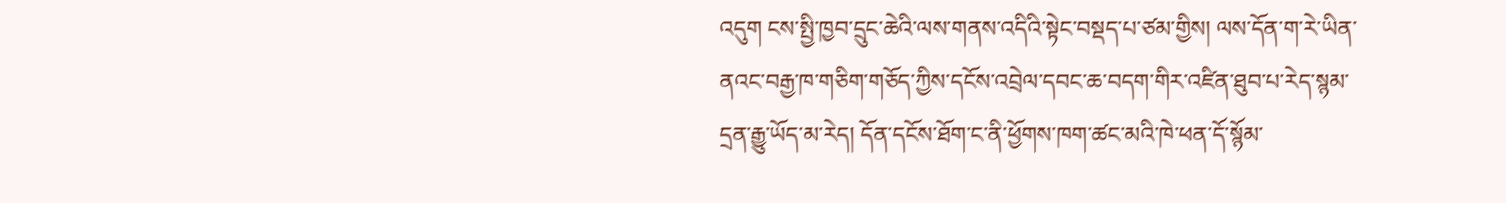འདུག ངས་སྤྱི་ཁྱབ་དྲུང་ཆེའི་ལས་གནས་འདིའི་སྟེང་བསྡད་པ་ཙམ་གྱིས། ལས་དོན་ག་རེ་ཡིན་ནའང་བརྒྱ་ཁ་གཅིག་གཅོད་ཀྱིས་དངོས་འབྲེལ་དབང་ཆ་བདག་གིར་འཛིན་ཐུབ་པ་རེད་སྙམ་དྲན་རྒྱུ་ཡོད་མ་རེད། དོན་དངོས་ཐོག་ང་ནི་ཕྱོགས་ཁག་ཚང་མའི་ཁེ་ཕན་དོ་སྙོམ་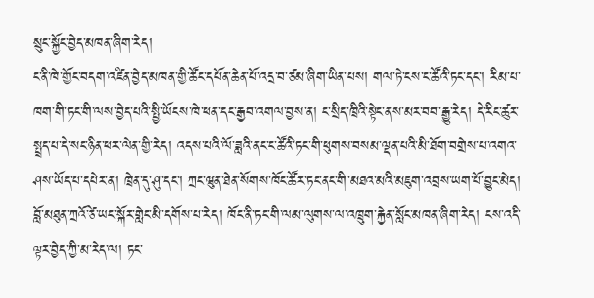སྲུང་སྐྱོང་བྱེད་མཁན་ཞིག་རེད།
ང་ནི་ཁེ་གྱོང་བདག་འཛིན་བྱེད་མཁན་གྱི་ཚོང་དཔོན་ཆེན་པོ་འདྲ་བ་ཙམ་ཞིག་ཡིན་པས། གལ་ཏེ་ངས་ང་ཚོའི་ཏང་དང་། རིམ་པ་ཁག་གི་ཏང་གི་ལས་བྱེད་པའི་སྤྱི་ཡོངས་ཁེ་ཕན་དང་རྒྱབ་འགལ་བྱས་ན། ང་སྲིད་ཁྲིའི་སྟེང་ནས་མར་བབ་རྒྱུ་རེད། དེ་རིང་ཚུར་སྤྲད་པ་དེ་སང་ཉིན་ཕར་ལེན་གྱི་རེད། འདས་པའི་ལོ་ཟླའི་ནང་ང་ཚོའི་ཏང་གི་ཕུགས་བསམ་ལྡན་པའི་མི་ཐོག་བགྲེས་པ་འགའ་ཤས་ཡོད་པ་དཔེར་ན། ཁྲེན་དུ་ཤུ་དང་། ཀྲང་ཝུན་ཐེན་སོགས་ཁོང་ཚོར་ཏང་ནང་གི་མཐའ་མའི་མཇུག་འབྲས་ཡག་པོ་བྱུང་མེད། བློ་མཐུན་ཀྲའོ་ཙེ་ཡང་སྐོར་གླེང་མི་དགོས་པ་རེད། ཁོང་ནི་ཏང་གི་ལམ་ལུགས་ལ་འཁྲུག་རྐྱེན་སློང་མཁན་ཞིག་རེད། ངས་འདི་ལྟར་བྱེད་ཀྱི་མ་རེད་ལ། ཏང་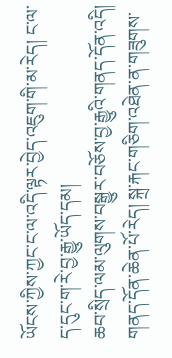ཡོངས་ཀྱིས་ཀྱང་ང་ལ་འདི་ལྟར་བྱེད་འཇུག་གི་མ་རེད། ང་ལ་ད་དུང་ག་རེ་བྱ་རྒྱུ་ཡོད་དམ།
ཆབ་སྲིད་ལམ་ལུགས་བསྒྱུར་བཅོས་བྱ་རྒྱུའི་གནད་དོན་འདི། གནད་དོན་ཆེན་པོ་རེད། སྐྲ་རྐང་གཅིག་འཐེན་ན་གཟུགས་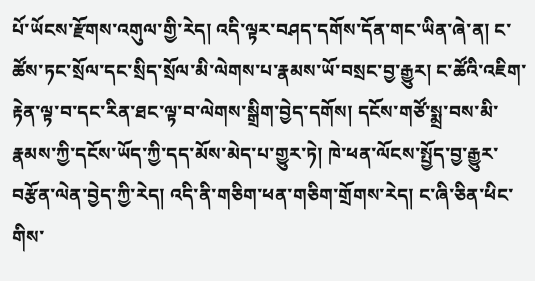པོ་ཡོངས་རྫོགས་འགུལ་གྱི་རེད། འདི་ལྟར་བཤད་དགོས་དོན་གང་ཡིན་ཞེ་ན། ང་ཚོས་ཏང་སྲོལ་དང་སྲིད་སྲོལ་མི་ལེགས་པ་རྣམས་ཡོ་བསྲང་བྱ་རྒྱུར། ང་ཚོའི་འཇིག་རྟེན་ལྟ་བ་དང་རིན་ཐང་ལྟ་བ་ལེགས་སྒྲིག་བྱེད་དགོས། དངོས་གཙོ་སྨྲ་བས་མི་རྣམས་ཀྱི་དངོས་ཡོད་ཀྱི་དད་མོས་མེད་པ་གྱུར་ཏེ། ཁེ་ཕན་ལོངས་སྤྱོད་བྱ་རྒྱུར་བརྩོན་ལེན་བྱེད་ཀྱི་རེད། འདི་ནི་གཅིག་ཕན་གཅིག་གྲོགས་རེད། ང་ཞི་ཅིན་ཕིང་གིས་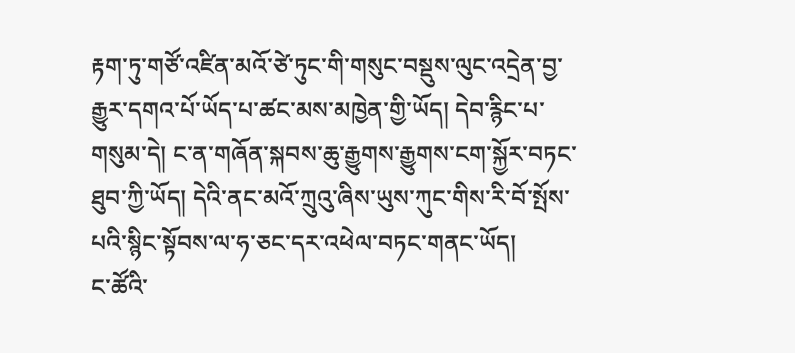རྟག་ཏུ་གཙོ་འཛིན་མའོ་ཙེ་ཏུང་གི་གསུང་བསྡུས་ལུང་འདྲེན་བྱ་རྒྱུར་དགའ་པོ་ཡོད་པ་ཚང་མས་མཁྱེན་གྱི་ཡོད། དེབ་རྙིང་པ་གསུམ་དེ། ང་ན་གཞོན་སྐབས་ཆུ་རྒྱུགས་རྒྱུགས་ངག་སྐྱོར་བཏང་ཐུབ་ཀྱི་ཡོད། དེའི་ནང་མའོ་ཀྲུའུ་ཞིས་ཡུས་ཀུང་གིས་རི་བོ་སྤོས་པའི་སྙིང་སྟོབས་ལ་ཧ་ཅང་དར་འཕེལ་བཏང་གནང་ཡོད།
ང་ཚོའི་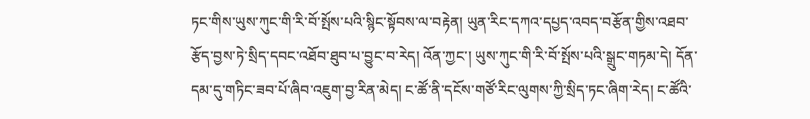ཏང་གིས་ཡུས་ཀུང་གི་རི་བོ་སྤོས་པའི་སྙིང་སྟོབས་ལ་བརྟེན། ཡུན་རིང་དཀའ་དཔྱད་འབད་བརྩོན་གྱིས་འཐབ་རྩོད་བྱས་ཏེ་སྲིད་དབང་འཐོབ་ཐུབ་པ་བྱུང་བ་རེད། འོན་ཀྱང་། ཡུས་ཀུང་གི་རི་བོ་སྤོས་པའི་སྒྲུང་གཏམ་དེ། དོན་དམ་དུ་གཏིང་ཟབ་པོ་ཞིབ་འཇུག་བྱ་རིན་མེད། ང་ཚོ་ནི་དངོས་གཙོ་རིང་ལུགས་ཀྱི་སྲིད་ཏང་ཞིག་རེད། ང་ཚོའི་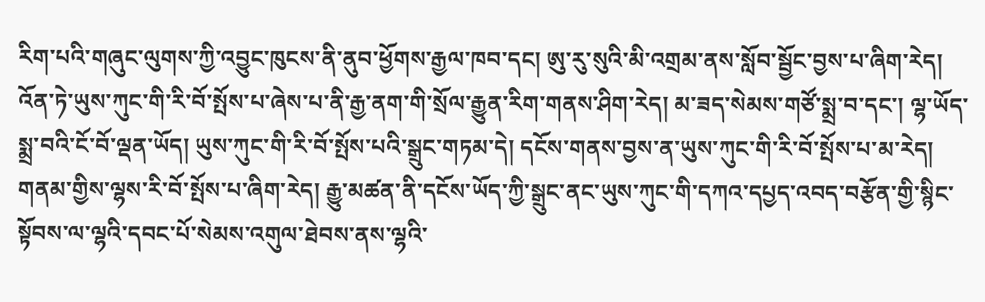རིག་པའི་གཞུང་ལུགས་ཀྱི་འབྱུང་ཁུངས་ནི་ནུབ་ཕྱོགས་རྒྱལ་ཁབ་དང། ཨུ་རུ་སུའི་མི་འགྲམ་ནས་སློབ་སྦྱོང་བྱས་པ་ཞིག་རེད། འོན་ཏེ་ཡུས་ཀུང་གི་རི་བོ་སྤོས་པ་ཞེས་པ་ནི་རྒྱ་ནག་གི་སྲོལ་རྒྱུན་རིག་གནས་ཤིག་རེད། མ་ཟད་སེམས་གཙོ་སྨྲ་བ་དང་། ལྷ་ཡོད་སྨྲ་བའི་ངོ་བོ་ལྡན་ཡོད། ཡུས་ཀུང་གི་རི་བོ་སྤོས་པའི་སྒྲུང་གཏམ་དེ། དངོས་གནས་བྱས་ན་ཡུས་ཀུང་གི་རི་བོ་སྤོས་པ་མ་རེད། གནམ་གྱིས་ལྷས་རི་བོ་སྤོས་པ་ཞིག་རེད། རྒྱུ་མཚན་ནི་དངོས་ཡོད་ཀྱི་སྒྲུང་ནང་ཡུས་ཀུང་གི་དཀའ་དཔྱད་འབད་བརྩོན་གྱི་སྙིང་སྟོབས་ལ་ལྷའི་དབང་པོ་སེམས་འགུལ་ཐེབས་ནས་ལྷའི་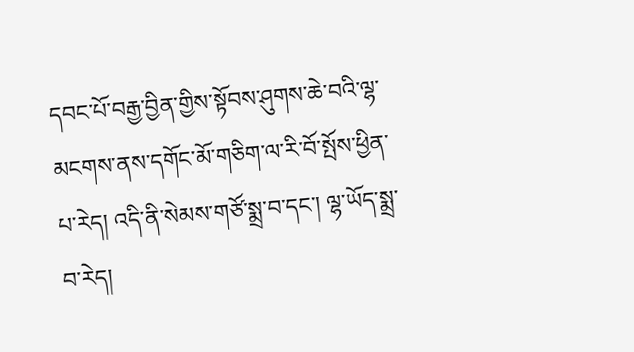དབང་པོ་བརྒྱ་བྱིན་གྱིས་སྟོབས་ཤུགས་ཆེ་བའི་ལྷ་མངགས་ནས་དགོང་མོ་གཅིག་ལ་རི་བོ་སྤོས་ཕྱིན་པ་རེད། འདི་ནི་སེམས་གཙོ་སྨྲ་བ་དང་། ལྷ་ཡོད་སྨྲ་བ་རེད།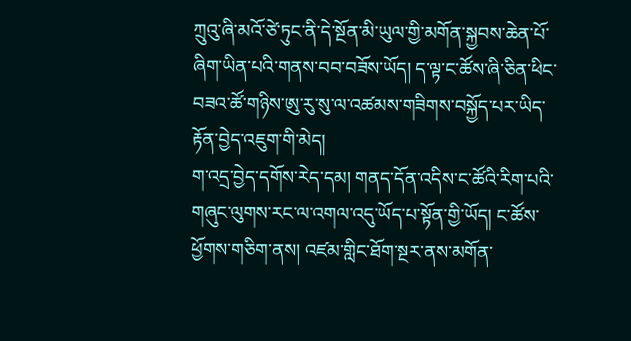ཀྲུའུ་ཞི་མའོ་ཙེ་ཏུང་ནི་དེ་སྔོན་མི་ཡུལ་གྱི་མགོན་སྐྱབས་ཆེན་པོ་ཞིག་ཡིན་པའི་གནས་བབ་བཟོས་ཡོད། ད་ལྟ་ང་ཚོས་ཞི་ཅིན་ཕིང་བཟའ་ཚོ་གཉིས་ཨུ་རུ་སུ་ལ་འཚམས་གཟིགས་བསྐྱོད་པར་ཡིད་རྟོན་བྱེད་འཇུག་གི་མེད།
ག་འདྲ་བྱེད་དགོས་རེད་དམ། གནད་དོན་འདིས་ང་ཚོའི་རིག་པའི་གཞུང་ལུགས་རང་ལ་འགལ་འདུ་ཡོད་པ་སྟོན་གྱི་ཡོད། ང་ཚོས་ཕྱོགས་གཅིག་ནས། འཛམ་གླིང་ཐོག་སྔར་ནས་མགོན་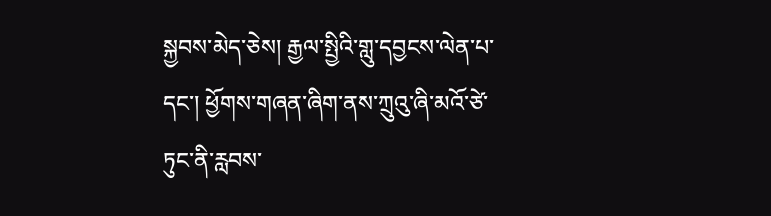སྐྱབས་མེད་ཅེས། རྒྱལ་སྤྱིའི་གླུ་དབྱངས་ལེན་པ་དང་། ཕྱོགས་གཞན་ཞིག་ནས་ཀྲུའུ་ཞི་མའོ་ཙེ་ཏུང་ནི་རླབས་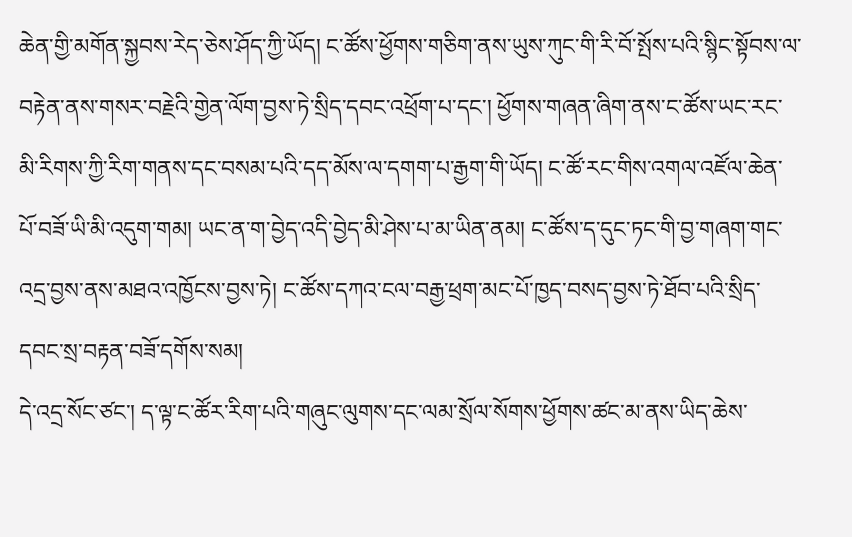ཆེན་གྱི་མགོན་སྐྱབས་རེད་ཅེས་ཤོད་ཀྱི་ཡོད། ང་ཚོས་ཕྱོགས་གཅིག་ནས་ཡུས་ཀུང་གི་རི་བོ་སྤོས་པའི་སྙིང་སྟོབས་ལ་བརྟེན་ནས་གསར་བརྗེའི་གྱེན་ལོག་བྱས་ཏེ་སྲིད་དབང་འཕྲོག་པ་དང་། ཕྱོགས་གཞན་ཞིག་ནས་ང་ཚོས་ཡང་རང་མི་རིགས་ཀྱི་རིག་གནས་དང་བསམ་པའི་དད་མོས་ལ་དགག་པ་རྒྱག་གི་ཡོད། ང་ཚོ་རང་གིས་འགལ་འཛོལ་ཆེན་པོ་བཟོ་ཡི་མི་འདུག་གམ། ཡང་ན་ག་བྱེད་འདི་བྱེད་མི་ཤེས་པ་མ་ཡིན་ནམ། ང་ཚོས་ད་དུང་ཏང་གི་བྱ་གཞག་གང་འདྲ་བྱས་ནས་མཐའ་འཁྱོངས་བྱས་ཏེ། ང་ཚོས་དཀའ་ངལ་བརྒྱ་ཕྲག་མང་པོ་ཁྱད་བསད་བྱས་ཏེ་ཐོབ་པའི་སྲིད་དབང་སྲ་བརྟན་བཟོ་དགོས་སམ།
དེ་འདྲ་སོང་ཙང་། ད་ལྟ་ང་ཚོར་རིག་པའི་གཞུང་ལུགས་དང་ལམ་སྲོལ་སོགས་ཕྱོགས་ཚང་མ་ནས་ཡིད་ཆེས་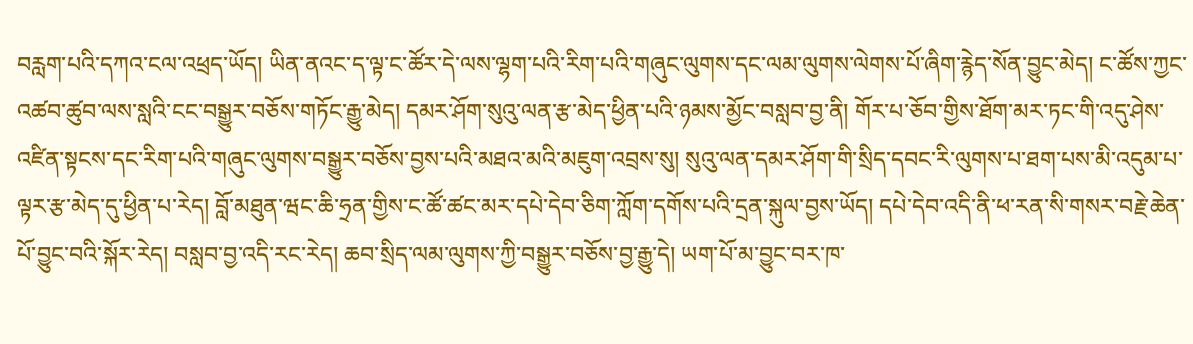བརླག་པའི་དཀའ་ངལ་འཕྲད་ཡོད། ཡིན་ནའང་ད་ལྟ་ང་ཚོར་དེ་ལས་ལྷག་པའི་རིག་པའི་གཞུང་ལུགས་དང་ལམ་ལུགས་ལེགས་པོ་ཞིག་རྙེད་སོན་བྱུང་མེད། ང་ཚོས་ཀྱང་འཚབ་ཚུབ་ལས་སླའི་ངང་བསྒྱུར་བཅོས་གཏོང་རྒྱུ་མེད། དམར་ཤོག་སུའུ་ལན་རྩ་མེད་ཕྱིན་པའི་ཉམས་མྱོང་བསླབ་བྱ་ནི། གོར་པ་ཅོབ་གྱིས་ཐོག་མར་ཏང་གི་འདུ་ཤེས་འཛིན་སྟངས་དང་རིག་པའི་གཞུང་ལུགས་བསྒྱུར་བཅོས་བྱས་པའི་མཐའ་མའི་མཇུག་འབྲས་སུ། སུའུ་ལན་དམར་ཤོག་གི་སྲིད་དབང་རི་ལུགས་པ་ཐག་པས་མི་འདུམ་པ་ལྟར་རྩ་མེད་དུ་ཕྱིན་པ་རེད། བློ་མཐུན་ཝང་ཆི་ཧྲན་གྱིས་ང་ཚོ་ཚང་མར་དཔེ་དེབ་ཅིག་ཀློག་དགོས་པའི་དྲན་སྐུལ་བྱས་ཡོད། དཔེ་དེབ་འདི་ནི་ཕ་རན་སི་གསར་བརྗེ་ཆེན་པོ་བྱུང་བའི་སྐོར་རེད། བསླབ་བྱ་འདི་རང་རེད། ཆབ་སྲིད་ལམ་ལུགས་ཀྱི་བསྒྱུར་བཅོས་བྱ་རྒྱུ་དེ། ཡག་པོ་མ་བྱུང་བར་ཁ་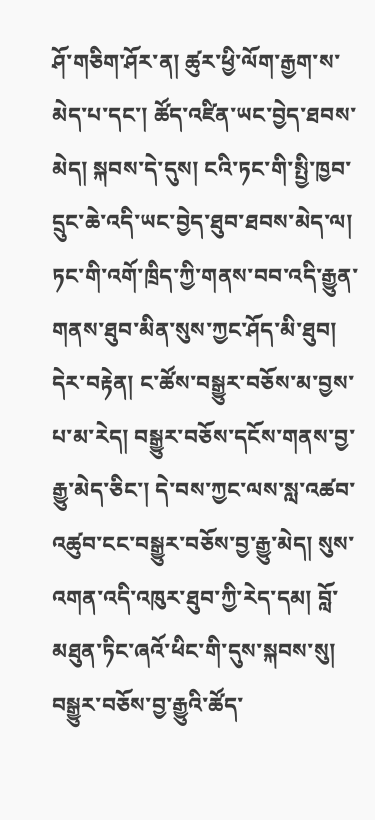ཤོ་གཅིག་ཤོར་ན། ཚུར་ཕྱི་ལོག་རྒྱག་ས་མེད་པ་དང་། ཚོད་འཛིན་ཡང་བྱེད་ཐབས་མེད། སྐབས་དེ་དུས། ངའི་ཏང་གི་སྤྱི་ཁྱབ་དྲུང་ཆེ་འདི་ཡང་བྱེད་ཐུབ་ཐབས་མེད་ལ། ཏང་གི་འགོ་ཁྲིད་ཀྱི་གནས་བབ་འདི་རྒྱུན་གནས་ཐུབ་མིན་སུས་ཀྱང་ཤོད་མི་ཐུབ།
དེར་བརྟེན། ང་ཚོས་བསྒྱུར་བཅོས་མ་བྱས་པ་མ་རེད། བསྒྱུར་བཅོས་དངོས་གནས་བྱ་རྒྱུ་མེད་ཅིང་། དེ་བས་ཀྱང་ལས་སླ་འཚབ་འཚུབ་ངང་བསྒྱུར་བཅོས་བྱ་རྒྱུ་མེད། སུས་འགན་འདི་འཁུར་ཐུབ་ཀྱི་རེད་དམ། བློ་མཐུན་ཏིང་ཞའོ་ཕིང་གི་དུས་སྐབས་སུ། བསྒྱུར་བཅོས་བྱ་རྒྱུའི་ཚོད་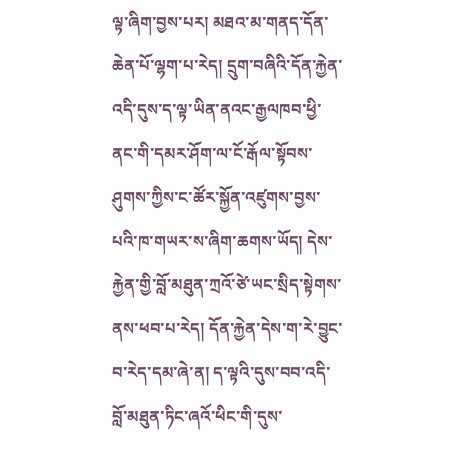ལྟ་ཞིག་བྱས་པར། མཐའ་མ་གནད་དོན་ཆེན་པོ་ལྷག་པ་རེད། དྲུག་བཞིའི་དོན་རྐྱེན་འདི་དུས་ད་ལྟ་ཡིན་ནའང་རྒྱལཁབ་ཕྱི་ནང་གི་དམར་ཤོག་ལ་ངོ་རྒོལ་སྟོབས་ཤུགས་ཀྱིས་ང་ཚོར་སྐྱོན་འཛུགས་བྱས་པའི་ཁ་གཡར་ས་ཞིག་ཆགས་ཡོད། དེས་རྐྱེན་གྱི་བློ་མཐུན་ཀྲའོ་ཙེ་ཡང་སྲིད་སྟེགས་ནས་ཕབ་པ་རེད། དོན་རྐྱེན་དེས་ག་རེ་བྱུང་བ་རེད་དམ་ཞེ་ན། ད་ལྟའི་དུས་བབ་འདི་བློ་མཐུན་ཏིང་ཞའོ་ཕིང་གི་དུས་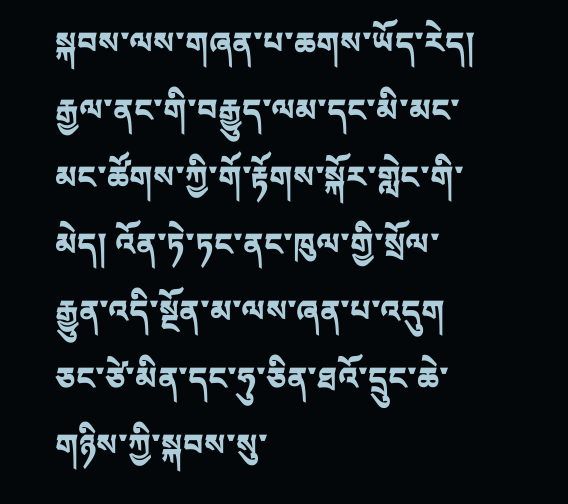སྐབས་ལས་གཞན་པ་ཆགས་ཡོད་རེད། རྒྱལ་ནང་གི་བརྒྱུད་ལམ་དང་མི་མང་མང་ཚོགས་ཀྱི་གོ་རྟོགས་སྐོར་གླེང་གི་མེད། འོན་ཏེ་ཏང་ནང་ཁུལ་གྱི་སྲོལ་རྒྱུན་འདི་སྔོན་མ་ལས་ཞན་པ་འདུག ཅང་ཙེ་མིན་དང་ཧུ་ཅིན་ཐའོ་དྲུང་ཆེ་གཉིས་ཀྱི་སྐབས་སུ་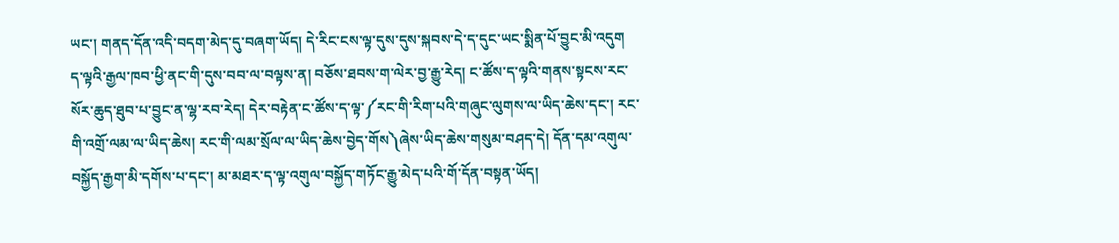ཡང་། གནད་དོན་འདི་བདག་མེད་དུ་བཞག་ཡོད། དེ་རིང་ངས་ལྟ་དུས་དུས་སྐབས་དེ་ད་དུང་ཡང་སྨིན་པོ་བྱུང་མི་འདུག
ད་ལྟའི་རྒྱལ་ཁབ་ཕྱི་ནང་གི་དུས་བབ་ལ་བལྟས་ན། བཅོས་ཐབས་ག་ལེར་བྱ་རྒྱུ་རེད། ང་ཚོས་ད་ལྟའི་གནས་སྟངས་རང་སོར་ཆུད་ཐུབ་པ་བྱུང་ན་ལྷ་རབ་རེད། དེར་བརྟེན་ང་ཚོས་ད་ལྟ་༼རང་གི་རིག་པའི་གཞུང་ལུགས་ལ་ཡིད་ཆེས་དང་། རང་གི་འགྲོ་ལམ་ལ་ཡིད་ཆེས། རང་གི་ལམ་སྲོལ་ལ་ཡིད་ཆེས་བྱེད་གོས༽ཞེས་ཡིད་ཆེས་གསུམ་བཤད་དེ། དོན་དམ་འགུལ་བསྐྱོད་རྒྱག་མི་དགོས་པ་དང་། མ་མཐར་ད་ལྟ་འགུལ་བསྐྱོད་གཏོང་རྒྱུ་མེད་པའི་གོ་དོན་བསྟན་ཡོད།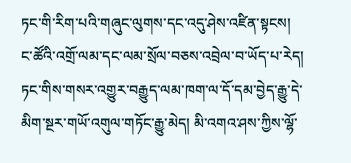ཏང་གི་རིག་པའི་གཞུང་ལུགས་དང་འདུ་ཤེས་འཛིན་སྟངས། ང་ཚོའི་འགྲོ་ལམ་དང་ལམ་སྲོལ་བཅས་འབྲེལ་བ་ཡོད་པ་རེད། ཏང་གིས་གསར་འགྱུར་བརྒྱུད་ལམ་ཁག་ལ་དོ་དམ་བྱེད་རྒྱུ་དེ་མིག་སྔར་གཡོ་འགུལ་གཏོང་རྒྱུ་མེད། མི་འགའ་ཤས་ཀྱིས་ལྷོ་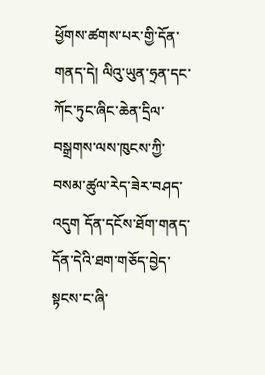ཕྱོགས་ཚགས་པར་གྱི་དོན་གནད་དེ། ལིའུ་ཡུན་ཧྲན་དང་ཀོང་ཏུང་ཞིང་ཆེན་དྲིལ་བསྒྲགས་ལས་ཁུངས་ཀྱི་བསམ་ཚུལ་རེད་ཟེར་བཤད་འདུག དོན་དངོས་ཐོག་གནད་དོན་དེའི་ཐག་གཅོད་བྱེད་སྟངས་ང་ཞི་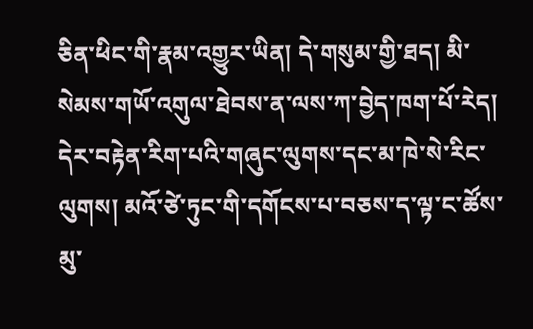ཅིན་ཕིང་གི་རྣམ་འགྱུར་ཡིན། དེ་གསུམ་གྱི་ཐད། མི་སེམས་གཡོ་འགུལ་ཐེབས་ན་ལས་ཀ་བྱེད་ཁག་པོ་རེད། དེར་བརྟེན་རིག་པའི་གཞུང་ལུགས་དང་མ་ཁེ་སེ་རིང་ལུགས། མའོ་ཙེ་ཏུང་གི་དགོངས་པ་བཅས་ད་ལྟ་ང་ཚོས་མུ་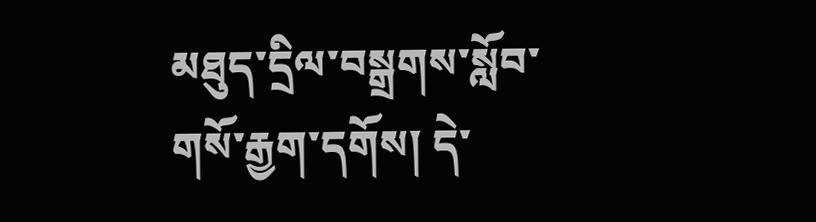མཐུད་དྲིལ་བསྒྲགས་སློབ་གསོ་རྒྱག་དགོས། དེ་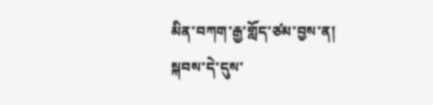མིན་བཀག་རྒྱ་གློད་ཙམ་བྱས་ན། སྐབས་དེ་དུས་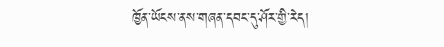ཁྱོན་ཡོངས་ནས་གཞན་དབང་དུ་ཤོར་གྱི་རེད།